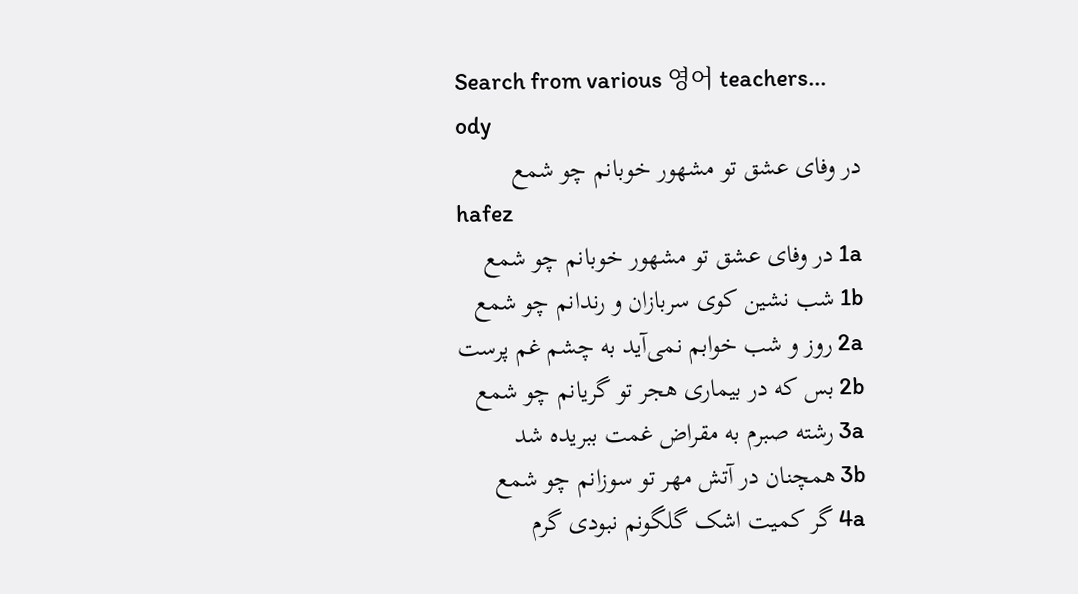Search from various 영어 teachers...
ody
در وفای عشق تو مشهور خوبانم چو شمع
hafez
1a در وفای عشق تو مشهور خوبانم چو شمع
1b شب نشین کوی سربازان و رندانم چو شمع
2a روز و شب خوابم نمی‌آید به چشم غم پرست
2b بس که در بیماری هجر تو گریانم چو شمع
3a رشته صبرم به مقراض غمت ببریده شد
3b همچنان در آتش مهر تو سوزانم چو شمع
4a گر کمیت اشک گلگونم نبودی گرم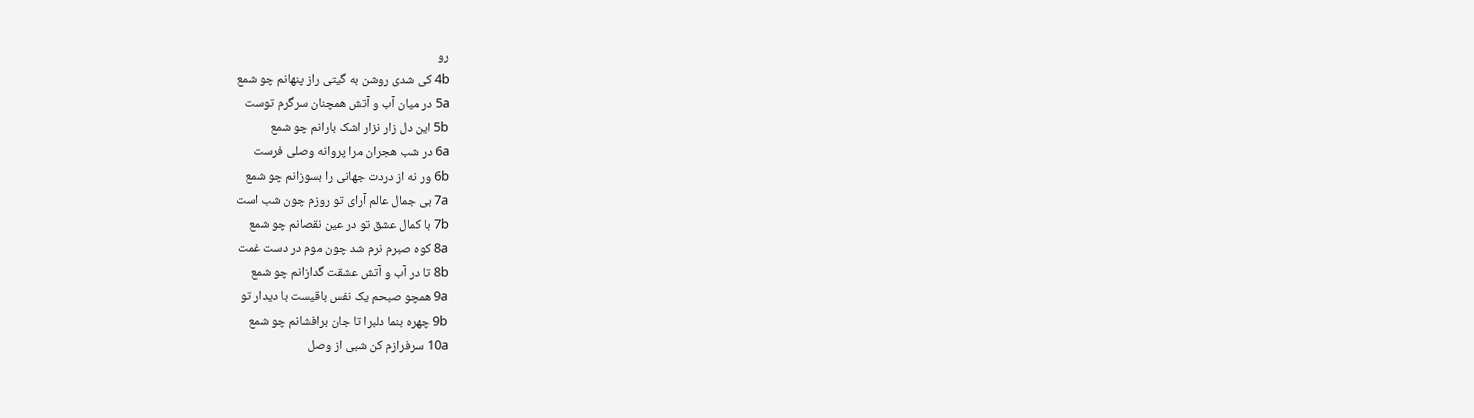رو
4b کی شدی روشن به گیتی راز پنهانم چو شمع
5a در میان آب و آتش همچنان سرگرم توست
5b این دل زار نزار اشک بارانم چو شمع
6a در شب هجران مرا پروانه وصلی فرست
6b ور نه از دردت جهانی را بسوزانم چو شمع
7a بی جمال عالم آرای تو روزم چون شب است
7b با کمال عشق تو در عین نقصانم چو شمع
8a کوه صبرم نرم شد چون موم در دست غمت
8b تا در آب و آتش عشقت گدازانم چو شمع
9a همچو صبحم یک نفس باقیست با دیدار تو
9b چهره بنما دلبرا تا جان برافشانم چو شمع
10a سرفرازم کن شبی از وصل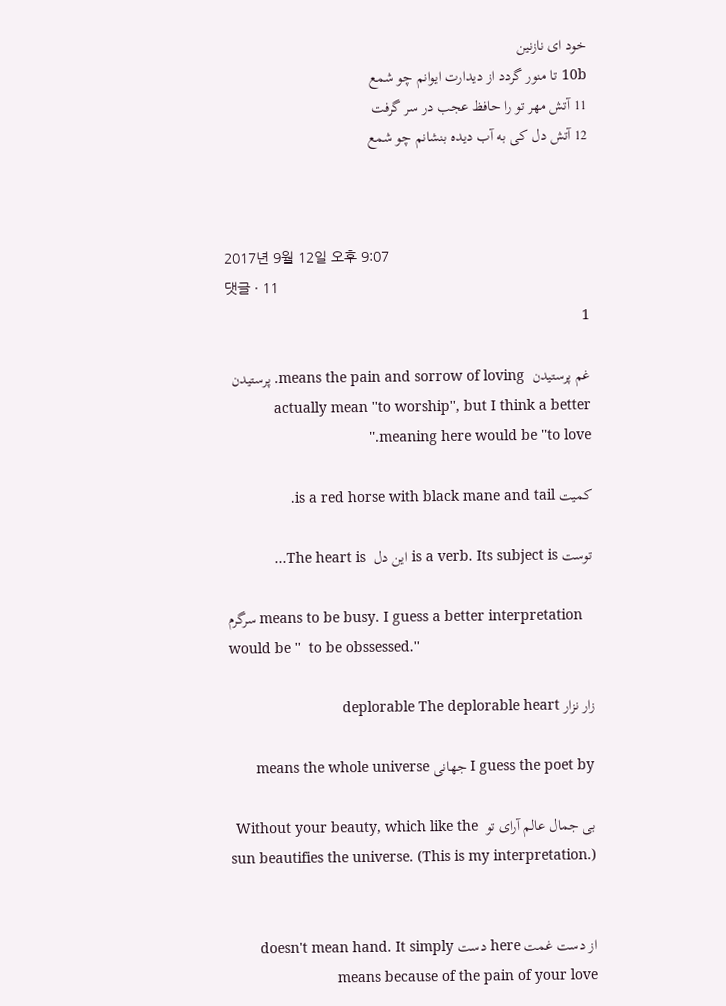خود ای نازنین
10b تا منور گردد از دیدارت ایوانم چو شمع
11 آتش مهر تو را حافظ عجب در سر گرفت
12 آتش دل کی به آب دیده بنشانم چو شمع



2017년 9월 12일 오후 9:07
댓글 · 11
1

غم پرستیدن  means the pain and sorrow of loving. پرستیدن actually mean ''to worship'', but I think a better meaning here would be ''to love.''

کمیت is a red horse with black mane and tail.

توست is a verb. Its subject is این دل  The heart is...

سرگرم means to be busy. I guess a better interpretation would be ''  to be obssessed.''

زار نزار deplorable The deplorable heart

I guess the poet by جهانی means the whole universe

بی جمال عالم آرای تو  Without your beauty, which like the sun beautifies the universe. (This is my interpretation.)


از دست غمت here دست doesn't mean hand. It simply means because of the pain of your love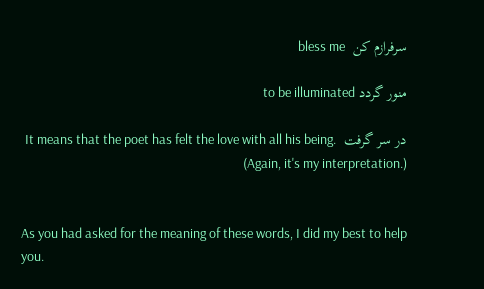سرفرازم کن  bless me

منور گردد to be illuminated

در سر گرفت  It means that the poet has felt the love with all his being. (Again, it's my interpretation.)


As you had asked for the meaning of these words, I did my best to help you.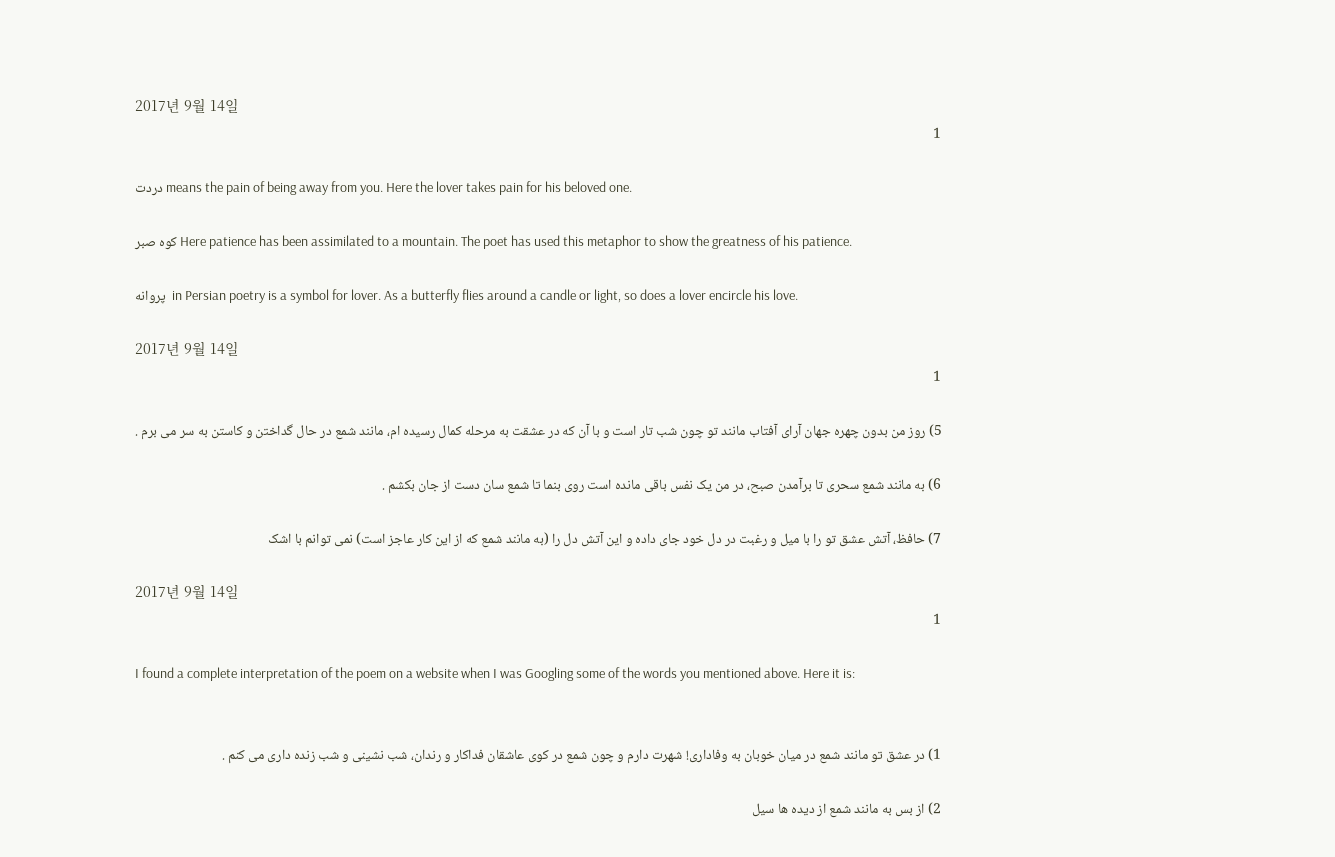2017년 9월 14일
1

دردت means the pain of being away from you. Here the lover takes pain for his beloved one.

کوه صبر Here patience has been assimilated to a mountain. The poet has used this metaphor to show the greatness of his patience.

پروانه  in Persian poetry is a symbol for lover. As a butterfly flies around a candle or light, so does a lover encircle his love.

2017년 9월 14일
1

5) روز من بدون چهره جهان آرای آفتاب مانند تو چون شب تار است و با آن که در عشقت به مرحله کمال رسیده ام، مانند شمع در حال گداختن و کاستن به سر می برم .

6) به مانند شمع سحری تا برآمدن صبح، در من یک نفس باقی مانده است روی بنما تا شمع سان دست از جان بکشم .

7) حافظ، آتش عشق تو را با میل و رغبت در دل خود جای داده و این آتش دل را (به مانند شمع که از این کار عاجز است) نمی توانم با اشک

2017년 9월 14일
1

I found a complete interpretation of the poem on a website when I was Googling some of the words you mentioned above. Here it is:


1) در عشق تو مانند شمع در میان خوبان به وفاداری! شهرت دارم و چون شمع در کوی عاشقان فداکار و رندان، شب نشینی و شب زنده داری می کنم .

2) از بس به مانند شمع از دیده ها سیل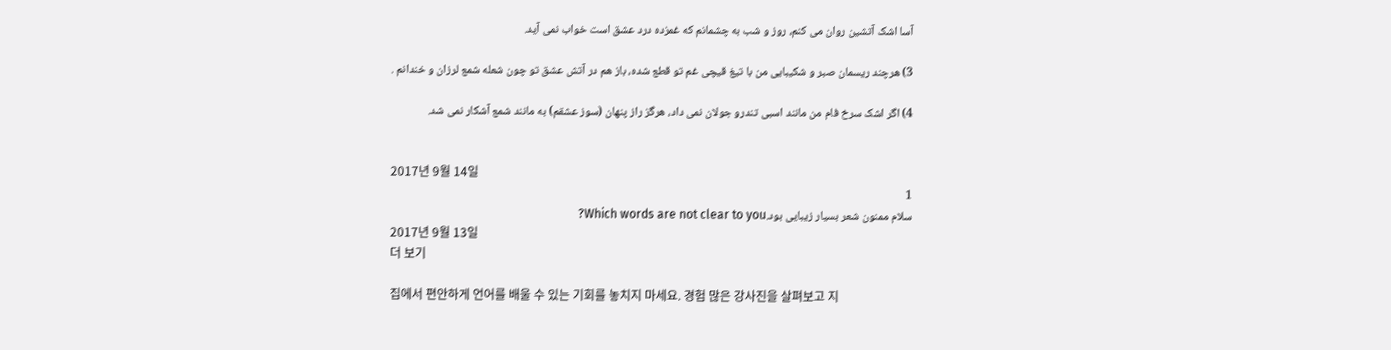آسا اشک آتشین روان می کنم، روز و شب به چشمانم که غمزده درد عشق است خواب نمی آید.

3) هرچند ریسمان صبر و شکیبایی من با تیغ قیچی غم تو قطع شده، باز هم در آتش عشق تو چون شعله شمع لرزان و خندانم .

4) اگر اشک سرخ فام من مانند اسبی تندرو جولان نمی داد، هرگز راز پنهان (سوز عشقم) به مانند شمع آشکار نمی شد.


2017년 9월 14일
1
سلام ممنون شعر بسیار زیبایی بود.Which words are not clear to you?
2017년 9월 13일
더 보기

집에서 편안하게 언어를 배울 수 있는 기회를 놓치지 마세요. 경험 많은 강사진을 살펴보고 지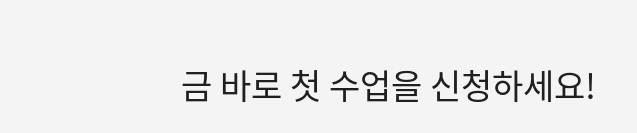금 바로 첫 수업을 신청하세요!